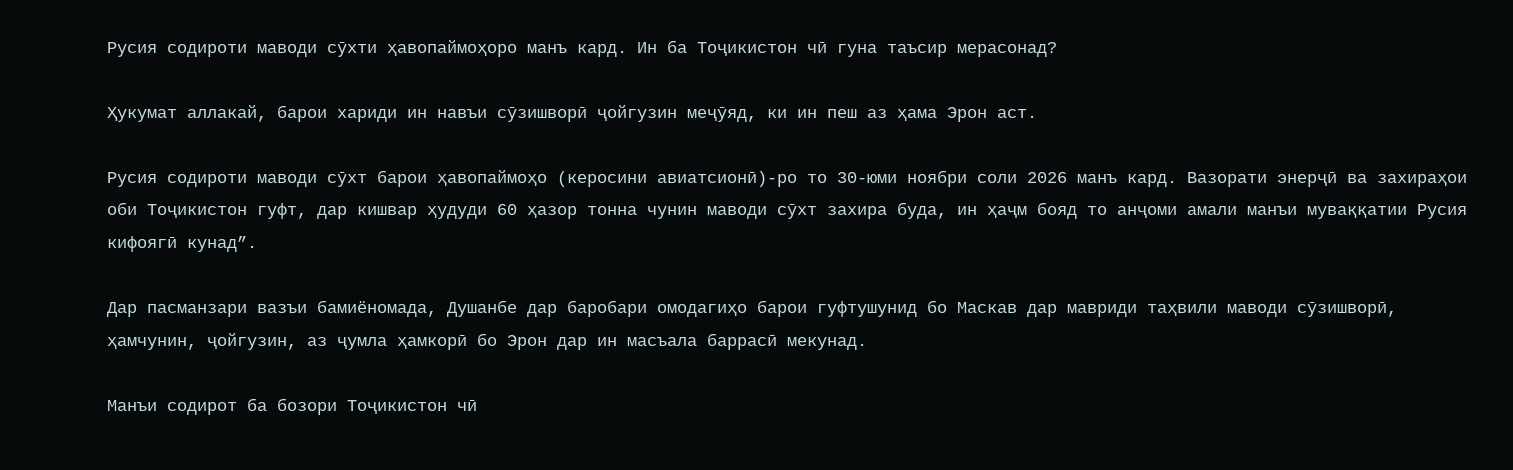Русия содироти маводи сӯхти ҳавопаймоҳоро манъ кард. Ин ба Тоҷикистон чӣ гуна таъсир мерасонад?

Ҳукумат аллакай, барои хариди ин навъи сӯзишворӣ ҷойгузин меҷӯяд, ки ин пеш аз ҳама Эрон аст.

Русия содироти маводи сӯхт барои ҳавопаймоҳо (керосини авиатсионӣ)-ро то 30-юми ноябри соли 2026 манъ кард. Вазорати энерҷӣ ва захираҳои оби Тоҷикистон гуфт, дар кишвар ҳудуди 60 ҳазор тонна чунин маводи сӯхт захира буда, ин ҳаҷм бояд то анҷоми амали манъи муваққатии Русия кифоягӣ кунад”.

Дар пасманзари вазъи бамиёномада, Душанбе дар баробари омодагиҳо барои гуфтушунид бо Маскав дар мавриди таҳвили маводи сӯзишворӣ, ҳамчунин, ҷойгузин, аз ҷумла ҳамкорӣ бо Эрон дар ин масъала баррасӣ мекунад.

Манъи содирот ба бозори Тоҷикистон чӣ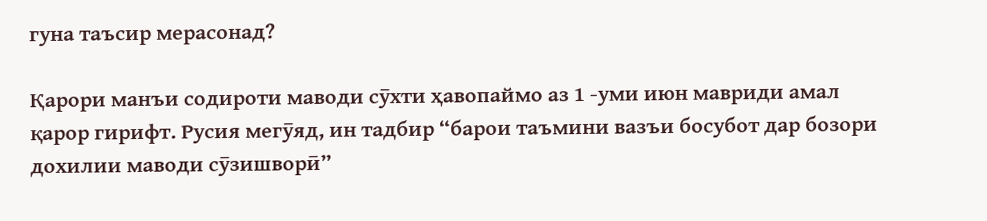гуна таъсир мерасонад?

Қарори манъи содироти маводи сӯхти ҳавопаймо аз 1 -уми июн мавриди амал қарор гирифт. Русия мегӯяд, ин тадбир “барои таъмини вазъи босубот дар бозори дохилии маводи сӯзишворӣ”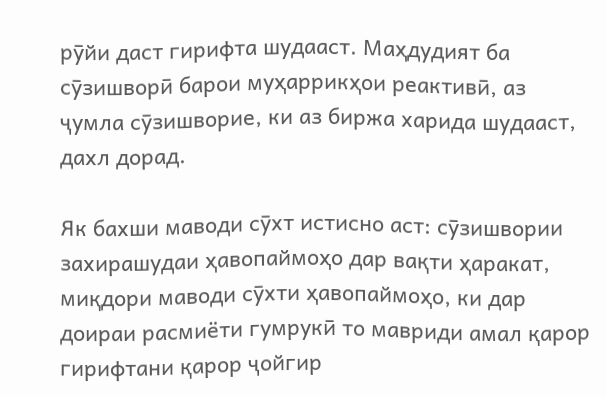рӯйи даст гирифта шудааст. Маҳдудият ба сӯзишворӣ барои муҳаррикҳои реактивӣ, аз ҷумла сӯзишворие, ки аз биржа харида шудааст, дахл дорад.

Як бахши маводи сӯхт истисно аст: сӯзишвории  захирашудаи ҳавопаймоҳо дар вақти ҳаракат, миқдори маводи сӯхти ҳавопаймоҳо, ки дар доираи расмиёти гумрукӣ то мавриди амал қарор гирифтани қарор ҷойгир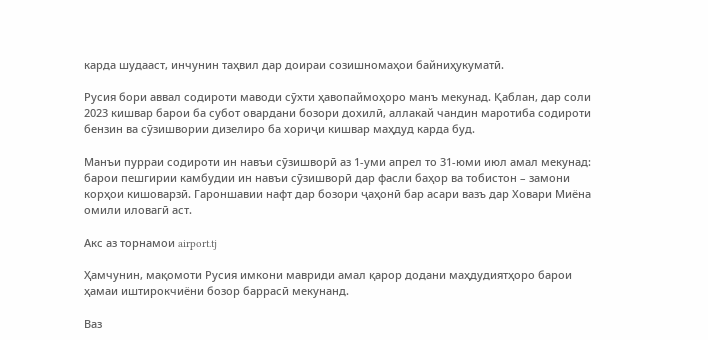карда шудааст, инчунин таҳвил дар доираи созишномаҳои байниҳукуматӣ.

Русия бори аввал содироти маводи сӯхти ҳавопаймоҳоро манъ мекунад. Қаблан, дар соли 2023 кишвар барои ба субот овардани бозори дохилӣ, аллакай чандин маротиба содироти бензин ва сӯзишвории дизелиро ба хориҷи кишвар маҳдуд карда буд.

Манъи пурраи содироти ин навъи сӯзишворӣ аз 1-уми апрел то 31-юми июл амал мекунад: барои пешгирии камбудии ин навъи сӯзишворӣ дар фасли баҳор ва тобистон – замони корҳои кишоварзӣ. Гароншавии нафт дар бозори ҷаҳонӣ бар асари вазъ дар Ховари Миёна омили иловагӣ аст.

Акс аз торнамои airport.tj

Ҳамчунин, мақомоти Русия имкони мавриди амал қарор додани маҳдудиятҳоро барои ҳамаи иштирокчиёни бозор баррасӣ мекунанд.

Ваз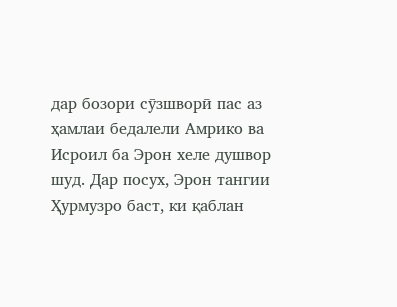дар бозори сӯзшворӣ пас аз ҳамлаи бедалели Амрико ва Исроил ба Эрон хеле душвор шуд. Дар посух, Эрон тангии Ҳурмузро баст, ки қаблан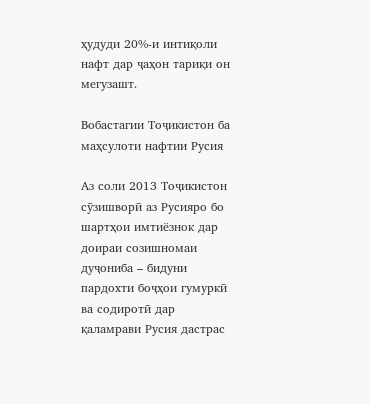ҳудуди 20%-и интиқоли нафт дар ҷаҳон тариқи он мегузашт.

Вобастагии Тоҷикистон ба маҳсулоти нафтии Русия

Аз соли 2013 Тоҷикистон сӯзишворӣ аз Русияро бо шартҳои имтиёзнок дар доираи созишномаи дуҷониба – бидуни пардохти боҷҳои гумуркӣ ва содиротӣ дар қаламрави Русия дастрас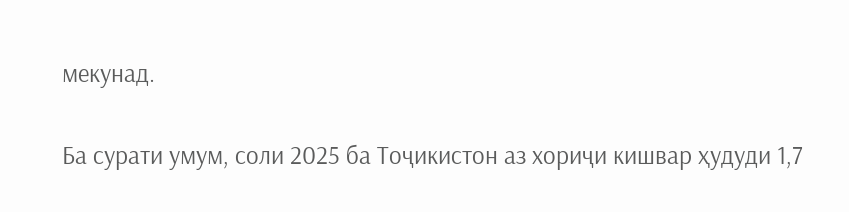мекунад.

Ба сурати умум, соли 2025 ба Тоҷикистон аз хориҷи кишвар ҳудуди 1,7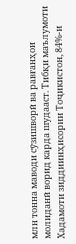млн тонна маводи сӯзишворӣ ва равғанҳои молиданӣ ворид карда шудааст. Тибқи маълумоти Хадамоти зиддиинҳисории Тоҷикистон, 84%-и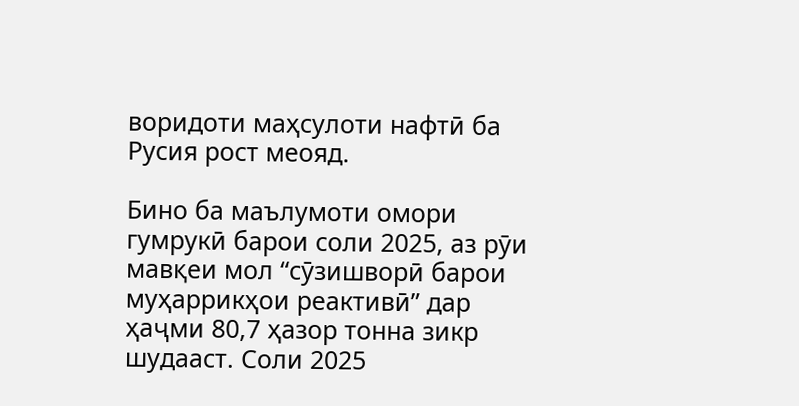воридоти маҳсулоти нафтӣ ба Русия рост меояд.

Бино ба маълумоти омори гумрукӣ барои соли 2025, аз рӯи мавқеи мол “сӯзишворӣ барои муҳаррикҳои реактивӣ” дар ҳаҷми 80,7 ҳазор тонна зикр шудааст. Соли 2025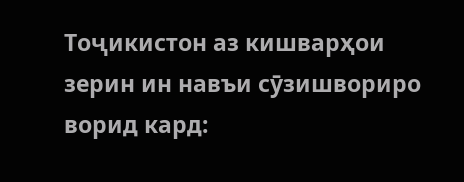Тоҷикистон аз кишварҳои зерин ин навъи сӯзишвориро ворид кард: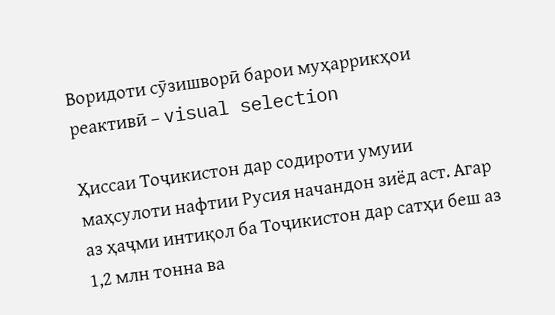Воридоти сӯзишворӣ барои муҳаррикҳои реактивӣ – visual selection

Ҳиссаи Тоҷикистон дар содироти умуии маҳсулоти нафтии Русия начандон зиёд аст. Агар аз ҳаҷми интиқол ба Тоҷикистон дар сатҳи беш аз 1,2 млн тонна ва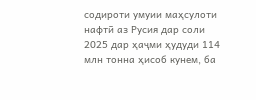содироти умуии маҳсулоти нафтӣ аз Русия дар соли 2025 дар ҳаҷми ҳудуди 114 млн тонна ҳисоб кунем, ба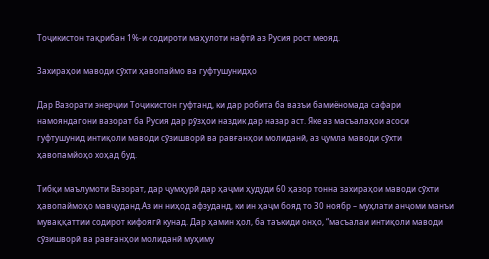Тоҷикистон тақрибан 1%-и содироти маҳулоти нафтӣ аз Русия рост меояд.

Захираҳои маводи сӯхти ҳавопаймо ва гуфтушунидҳо

Дар Вазорати энерҷии Тоҷикистон гуфтанд, ки дар робита ба вазъи бамиёномада сафари намояндагони вазорат ба Русия дар рӯзҳои наздик дар назар аст. Яке аз масъалаҳои асоси гуфтушунид интиқоли маводи сӯзишворӣ ва равғанҳои молиданӣ, аз ҷумла маводи сӯхти ҳавопамйоҳо хоҳад буд.

Тибқи маълумоти Вазорат, дар ҷумҳурӣ дар ҳаҷми ҳудуди 60 ҳазор тонна захираҳои маводи сӯхти ҳавопаймоҳо мавҷуданд.Аз ин ниҳод афзуданд, ки ин ҳаҷм бояд то 30 ноябр – муҳлати анҷоми манъи муваққаттии содирот кифоягӣ кунад. Дар ҳамин ҳол, ба таъкиди онҳо, “масъалаи интиқоли маводи сӯзишворӣ ва равғанҳои молиданӣ муҳиму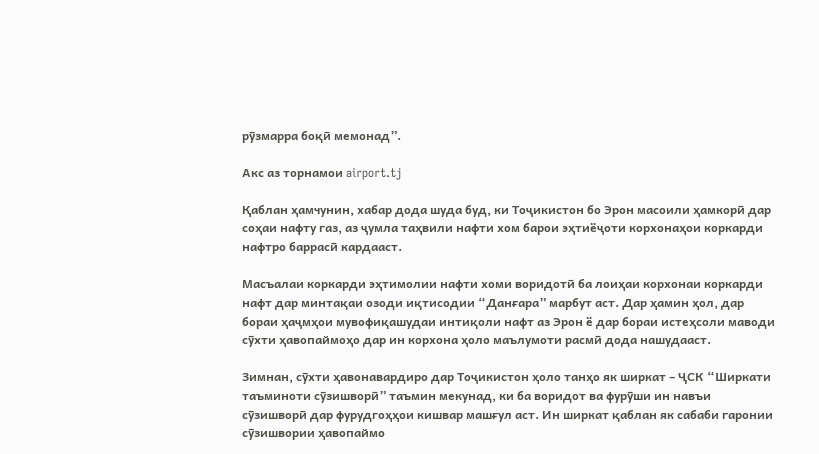рӯзмарра боқӣ мемонад”.

Акс аз торнамои airport.tj

Қаблан ҳамчунин, хабар дода шуда буд, ки Тоҷикистон бо Эрон масоили ҳамкорӣ дар соҳаи нафту газ, аз ҷумла таҳвили нафти хом барои эҳтиёҷоти корхонаҳои коркарди нафтро баррасӣ кардааст.

Масъалаи коркарди эҳтимолии нафти хоми воридотӣ ба лоиҳаи корхонаи коркарди нафт дар минтақаи озоди иқтисодии “Данғара” марбут аст. Дар ҳамин ҳол, дар бораи ҳаҷмҳои мувофиқашудаи интиқоли нафт аз Эрон ё дар бораи истеҳсоли маводи сӯхти ҳавопаймоҳо дар ин корхона ҳоло маълумоти расмӣ дода нашудааст.

Зимнан, сӯхти ҳавонавардиро дар Тоҷикистон ҳоло танҳо як ширкат – ҶСК “Ширкати таъминоти сӯзишворӣ” таъмин мекунад, ки ба воридот ва фурӯши ин навъи сӯзишворӣ дар фурудгоҳҳои кишвар машғул аст. Ин ширкат қаблан як сабаби гаронии сӯзишвории ҳавопаймо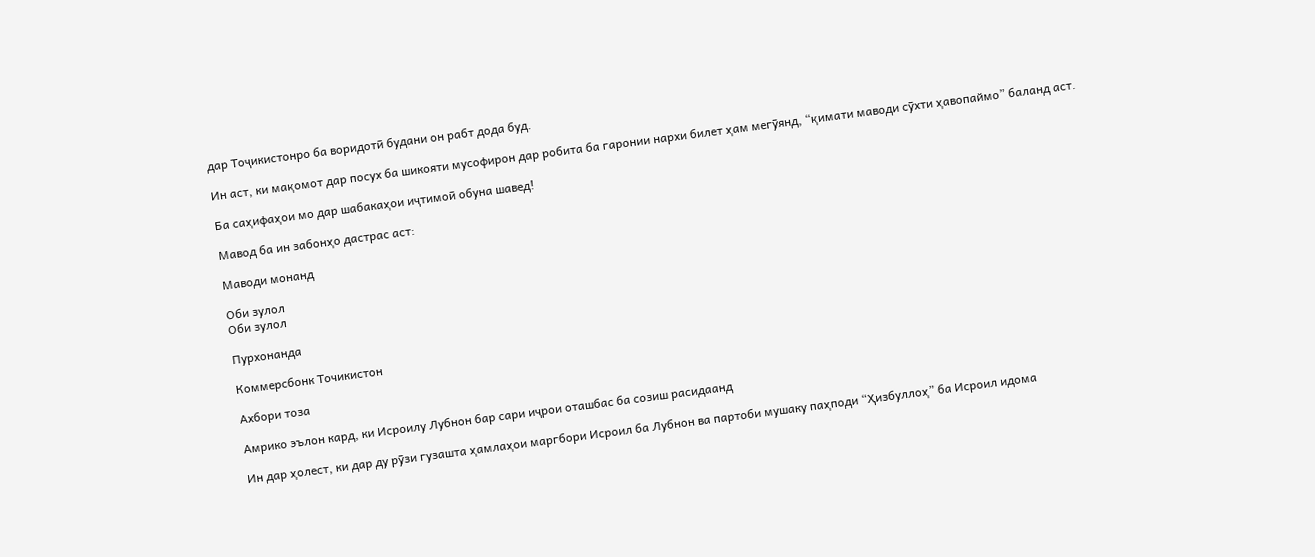дар Тоҷикистонро ба воридотӣ будани он рабт дода буд.

Ин аст, ки мақомот дар посух ба шикояти мусофирон дар робита ба гаронии нархи билет ҳам мегӯянд, “қимати маводи сӯхти ҳавопаймо” баланд аст.

Ба саҳифаҳои мо дар шабакаҳои иҷтимоӣ обуна шавед!

Мавод ба ин забонҳо дастрас аст:

Маводи монанд

Оби зулол
Оби зулол

Пурхонанда

Коммерсбонк Точикистон

Ахбори тоза

Амрико эълон кард, ки Исроилу Лубнон бар сари иҷрои оташбас ба созиш расидаанд

Ин дар ҳолест, ки дар ду рӯзи гузашта ҳамлаҳои маргбори Исроил ба Лубнон ва партоби мушаку паҳподи “Ҳизбуллоҳ” ба Исроил идома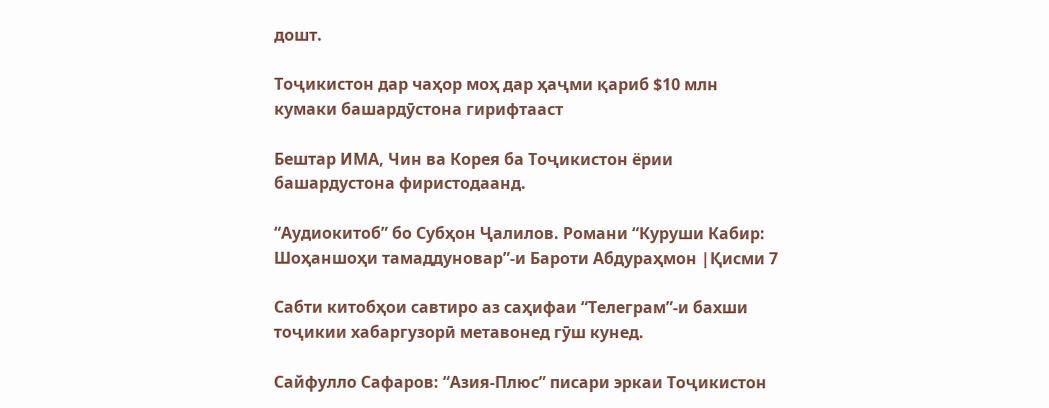дошт.

Тоҷикистон дар чаҳор моҳ дар ҳаҷми қариб $10 млн кумаки башардӯстона гирифтааст

Бештар ИМА, Чин ва Корея ба Тоҷикистон ёрии башардустона фиристодаанд.

“Аудиокитоб” бо Субҳон Ҷалилов. Романи “Куруши Кабир: Шоҳаншоҳи тамаддуновар”-и Бароти Абдураҳмон |Қисми 7

Cабти китобҳои савтиро аз саҳифаи “Телеграм”-и бахши тоҷикии хабаргузорӣ метавонед гӯш кунед.

Сайфулло Сафаров: “Азия-Плюс” писари эркаи Тоҷикистон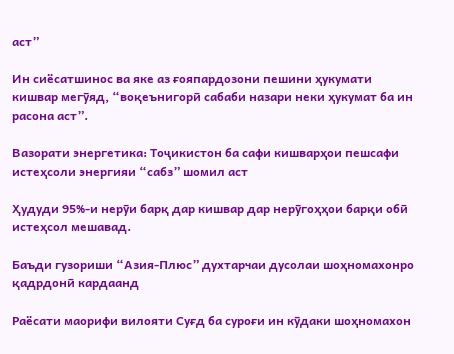аст”

Ин сиёсатшинос ва яке аз ғояпардозони пешини ҳукумати кишвар мегӯяд, “воқеънигорӣ сабаби назари неки ҳукумат ба ин расона аст”.

Вазорати энергетика: Тоҷикистон ба сафи кишварҳои пешсафи истеҳсоли энергияи “сабз” шомил аст

Ҳудуди 95%-и нерӯи барқ дар кишвар дар нерӯгоҳҳои барқи обӣ истеҳсол мешавад.

Баъди гузориши “Азия-Плюс” духтарчаи дусолаи шоҳномахонро қадрдонӣ кардаанд

Раёсати маорифи вилояти Суғд ба суроғи ин кӯдаки шоҳномахон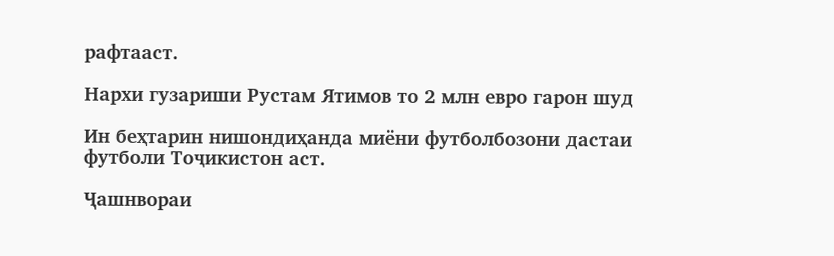рафтааст.

Нархи гузариши Рустам Ятимов то 2 млн евро гарон шуд

Ин беҳтарин нишондиҳанда миёни футболбозони дастаи футболи Тоҷикистон аст.

Ҷашнвораи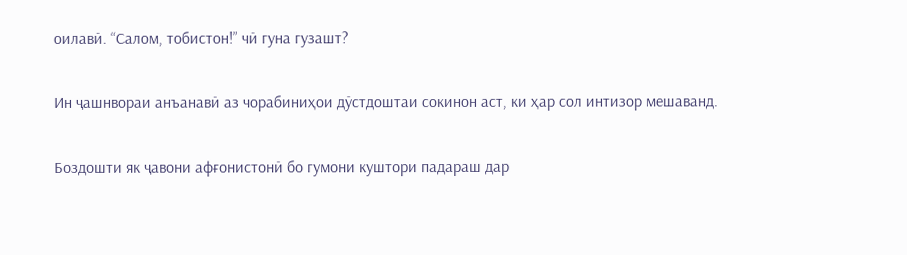оилавӣ. “Салом, тобистон!” чӣ гуна гузашт?

Ин ҷашнвораи анъанавӣ аз чорабиниҳои дӯстдоштаи сокинон аст, ки ҳар сол интизор мешаванд.

Боздошти як ҷавони афғонистонӣ бо гумони куштори падараш дар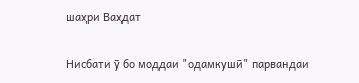шаҳри Ваҳдат

Нисбати ӯ бо моддаи "одамкушӣ" парвандаи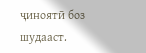ҷиноятӣ боз шудааст.